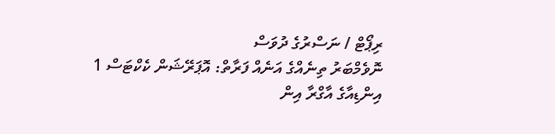ރިޕޯޓް / ނަސްރުގެ ދުވަސް
ނޮވެމްބަރު ތިނެއްގެ އަނެއް ފަރާތް: އޮޕަރޭޝަން ކެކްޓަސް 1
އިންޑިއާގެ އާގްރާ އިން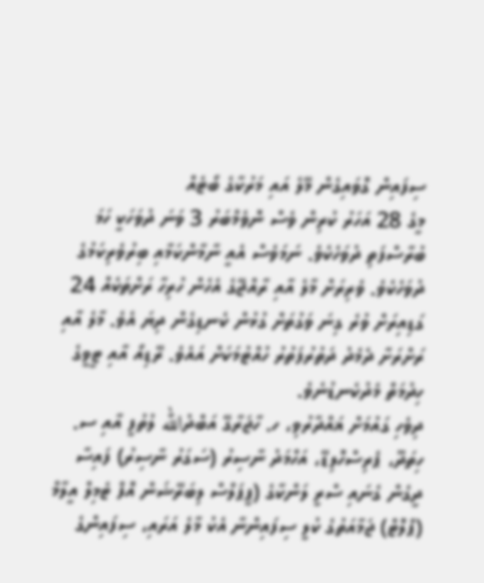ސިފައިން ގޮވައިގެން މޭލެ އައި މަރުކާގެ ބޯޓެއް
މީގެ 28 އަހަރު ކުރިން ވެސް ނޮވެމްބަރު 3 ވަނަ ދުވަހަކީ ހަމަ ބުރާސްފަތި ދުވަހެކެވެ. ނަމަވެސް އެއީ ނާމާންކަމާއި ބިރުވެރިކަމުގެ ދުވަހެކެވެ. ވެރިރަށް މާލެ އާއި ރާއްޖޭގެ އެހެން ހުރިހާ ރަށްތަކެއް 24 ގަޑިއިރަށް ވުރެ ގިނަ ވަގުތަށް ގުޅުން ކެނޑިގެން ދިޔަ އެވެ. މާލެ އާއި ރަށްރަށާ ދެމެދު ދަތުރުފަތުރު ހުއްޓުމަކަށް އައެވެ. ރޭޑިއޯ އާއި ޓީވީގެ ހިދުމަތް މެދުކެނޑުނެވެ.
ދިވެހި ގައުމަށް ޣައްދާރުވި، ހ. ހާޖަރާގޭ އަބްދުالله ލުތުފީ އާއި ސ. ހިތަދޫ، ޕެރިސްހޮލިޑޭ، އަހްމަދު ނާސިރު (ސަގަރު ނާސިރު) ފައިސާ ދީގެން ގެނައި ސްރީ ލަންކާގެ (ޕީޕަލްސް ލިބަރޭޝަން އޮފް ޓެމިލް އީލާމް (ޕްލޮޓް) ޖަމާއަތުގެ ކުލީ ސިފައިންނާ އެކު މާލެ އަރައި، ސިފައިންގެ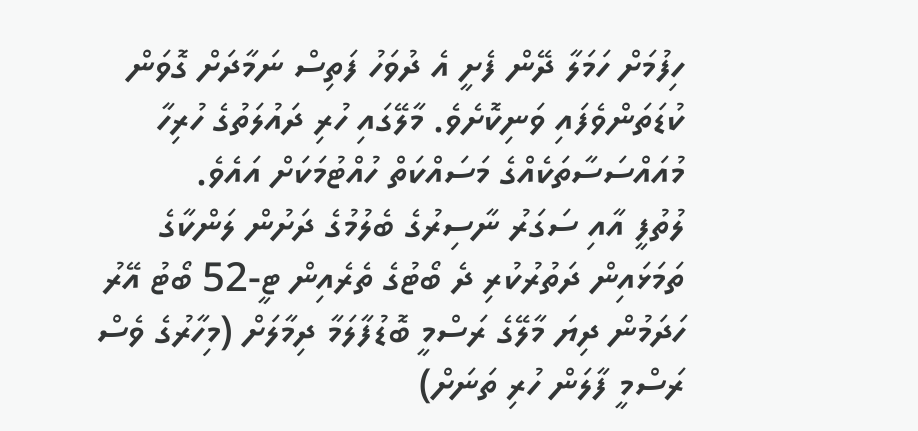ހިފުމަށް ހަމަލާ ދޭން ފެށީ އެ ދުވަހު ފަތިސް ނަމާދަށް ގޮވަން ކުޑަތަންވެފައި ވަނިކޮށެވެ. މާލޭގައި ހުރި ދައުލަތުގެ ހުރިހާ މުއައްސަސާތަކެއްގެ މަސައްކަތް ހުއްޓުމަކަށް އައެވެ.
ލުތުފީ އާއި ސަގަރު ނާސިރުގެ ބެލުމުގެ ދަށުން ލަންކާގެ ތަމަޅައިން ދަތުރުކުރި ދެ ބޯޓުގެ ތެރެއިން ޓީ-52 ބޯޓު އޭރު ހަދަމުން ދިޔަ މާލޭގެ ރަސްމީ ބޮޑުފާލަމާ ދިމާލަށް (މިހާރުގެ ވެސް ރަސްމީ ފާލަން ހުރި ތަނަށް)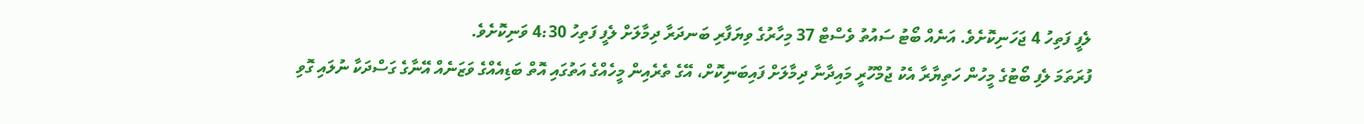ލެފީ ފަތިހު 4 ޖަހަނިކޮށެވެ. އަނެއް ބޯޓު ސައުތު ވެސްޓް 37 މިހާރުގެ ވިޔަފާރި ބަނދަރާ ދިމާލަށް ލެފީ ފަތިހު 4:30 ވަނިކޮށެވެ.
ފުރަތަމަ ލެފި ބޯޓުގެ މީހުން ހަތިޔާރާ އެކު ޖުމްހޫރީ މައިދާނާ ދިމާލަށް ފައިބަނިކޮށް، އޭގެ ތެރެއިން މީހެއްގެ އަތުގައި އޮތް ބަޑިއެއްގެ ވަޒަނެއް އޭނާގެ ގަސްދަކާ ނުލައި ގޮވި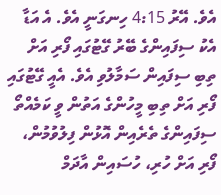އެވެ. އޭރު 4:15 ހިނގަނީ އެވެ. އެ އަޑާ އެކު ސިފައިންގެ ބޭރު ގޭޓުގައި ފޯރި އަށް ތިބި ސިފައިން ސަމާލުވި އެވެ. އެއީ ގޭޓުގައި ފޯރި އަށް ތިބި މީހުންގެ އަތުން ވީ ކަމެއްތޯ ސިފައިންގެ ތެރެއިން އޮޅުން ފިލުވުމުން، ފޯރި އަށް ހުރި، ހުސައިން އާދަމް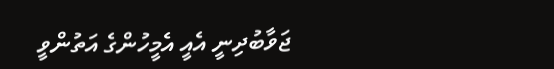ޖަވާބުދިނީ އެއީ އެމީހުންގެ އަތުންވީ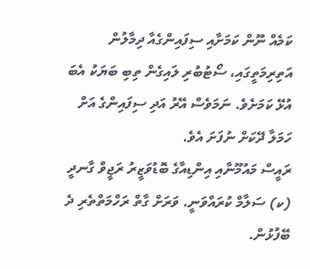ކަމެއް ނޫން ކަމަށާއި ސިފައިންގެއާ ދިމާލުން އަތިރިމަތީގައި، ސޯޓުބުރި ލައިގެން ތިބި ބަޔަކު އެބަ އުޅޭ ކަމަށެވެ. ނަމަވެސް އޭރު އަދި ސިފައިންގެ އަށް ހަމަލާ ދޭކަށް ނުފަށަ އެވެ.
ރައީސް މައުމޫނާއި އިންޑިއާގެ ބޮޑުވަޒީރު ރަޖީވް ގާނދީ (ކ) ސަލާމް ކުރައްވަނީ. ވަރަށް ގާތް ރަހްމަތްތެރި ދެ ބޭފުޅުން.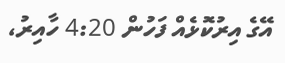އޭގެ އިރުކޮޅެއް ފަހުން 4:20 ހާއިރު،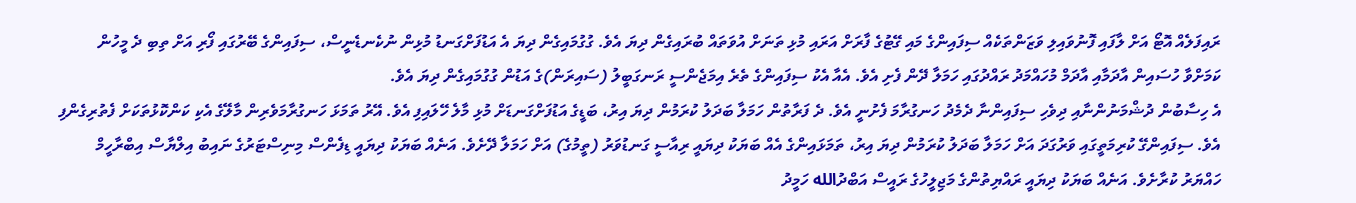ރައިފަލެއް އޮޓޯ އަށް ލާފައި ފޮނުވައިލި ވަޒަންތަކެއް ސިފައިންގެ މައި ގޭޓުގެ ފާރަށް އަރައި މުޅި ތަނަށް އުވަތައް ބުރައިގެން ދިޔަ އެވެ. ގުގުމައިގެން ދިޔަ އެ އަޑުފަށްގަނޑު މުޅިން ނުކެނޑެނީސް، ސިފައިންގެ ބޭރުގައި ފޯރި އަށް ތިބި ދެ މީހުން ކަމަށްވާ ހުސައިން އާދަމާއި އާދަމް މުހައްމަދު ރައްދުގައި ހަމަލާ ދޭން ފެށި އެވެ. އެއާ އެކު ސިފައިންގެ ތެރެ އިމަޖެންސީ ރަނގަބީލު (ސައިރަން)ގެ އަޑުން ގުގުމައިގެން ދިޔަ އެވެ.
އެ ހިސާބުން ދުޝްމަނުންނާއި ދިވެހި ސިފައިންނާ ދެމެދު ހަނގުރާމަ ފެށުނީ އެވެ. ދެ ފަރާތުން ހަމަލާ ބަދަލު ކުރަމުން ދިޔަ އިރު، ބަޑީގެ އަޑުފަށްގަނޑަށް މުޅި މާލެ ހޭލައިފި އެވެ. އޭރު ތަމަޅަ ހަނގުރާމަވެރިން މާލޭގެ އެކި ކަންކޮޅުތަކަށް ފެތުރިގެންފި އެވެ. ސިފައިންގޭ ކުރިމަތީގައި ވަރުގަދަ އަށް ހަމަލާ ބަދަލު ކުރަމުން ދިޔަ އިރު، ތަމަޅައިންގެ އެއް ބަޔަކު ދިޔައީ ރިއާސީ ގަނޑުވަރު (ތީމުގެ) އަށް ހަމަލާ ދޭށެވެ. އަނެއް ބަޔަކު ދިޔައީ ޑިފެންސް މިނިސްޓަރުގެ ނައިބު އިލްޔާސް އިބްރާހީމް ހައްޔަރު ކުރާށެވެ. އަނެއް ބަޔަކު ދިޔައީ ރައްޔިތުންގެ މަޖިލީހުގެ ރައީސް އަބްދުالله ހަމީދު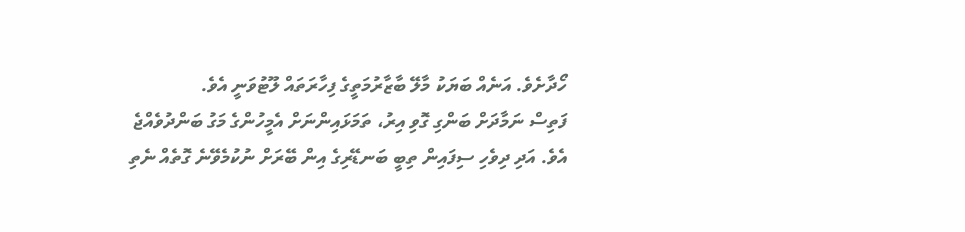ހޯދާށެވެ. އަނެއް ބަޔަކު މާލޭ ބާޒާރުމަތީގެ ފިހާރަތައް ލޫޓުވަނީ އެވެ.
ފަތިސް ނަމާދަށް ބަންގި ގޮވި އިރު، ތަމަޅައިންނަށް އެމީހުންގެ މަގު ބަންދުވެއްޖެ އެވެ. އަދި ދިވެހި ސިފައިން ތިބީ ބަނޑޭރިގެ އިން ބޭރަށް ނުކުމެވޭނެ ގޮތެއް ނެތި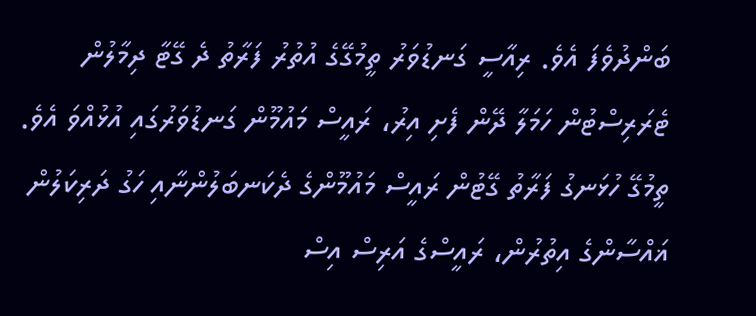ބަންދުވެފަ އެވެ. ރިއާސީ ގަނޑުވަރު ތީމުގޭގެ އުތުރު ފަރާތު ދެ ގޭޓާ ދިމާލުން ޓެރަރިސްޓުން ހަމަލާ ދޭން ފެށި އިރު، ރައީސް މައުމޫން ގަނޑުވަރުގައި އުޅުއްވަ އެވެ. ތީމުގޭ ހުޅަނގު ފަރާތު ގޭޓުން ރައީސް މައުމޫންގެ ދެކަނބަލުންނާއި ހަގު ދަރިކަލުން ޣައްސާންގެ އިތުރުން، ރައީސްގެ އަރިސް އިސް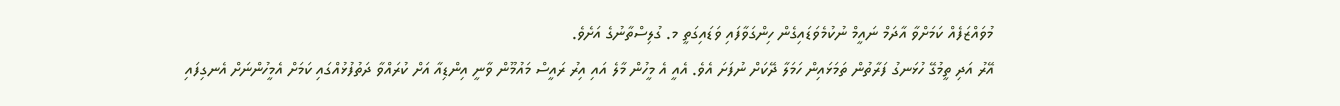މުވައްޒަފެއް ކަމަށްވާ އާދަމް ނައީމް ނުކުމެވަޑައިގެން ހިންގަވާފައި ވަޑައިގަތީ މ. ގުލިސްތާނުގެ އަށެވެ.
އޭރު އަދި ތީމުގޭ ހުޅަނގު ފަރާތުން ތަމަޅައިން ހަމަލާ ދޭކަށް ނުފަށަ އެވެ. އެއީ އެ މީހުން މާލެ އައި އިރު ރައީސް މައުމޫން ވާނީ އިންޑިއާ އަށް ކުރައްވާ ދަތުފުޅުއްގައި ކަމަށް އެމީހުންނަށް އެނގިފައި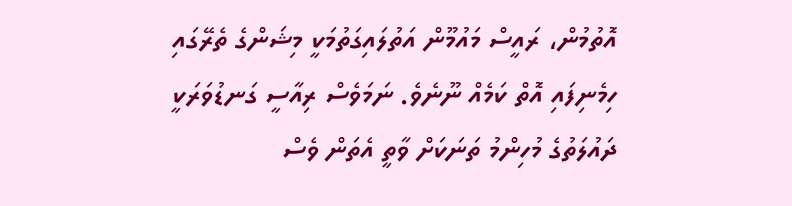އޮތުމުން، ރައީސް މައުމޫން އަތުލައިގަތުމަކީ މިޝަންގެ ތެރޭގައި ހިމެނިފައި އޮތް ކަމެއް ނޫނެވެ. ނަމަވެސް ރިއާސީ ގަނޑުވަރަކީ ދައުލަތުގެ މުހިންމު ތަނަކަށް ވާތީ އެތަން ވެސް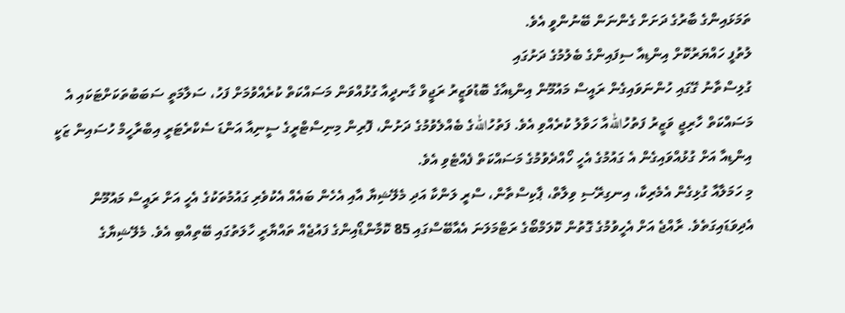ތަމަޅައިންގެ ބާރުގެ ދަށަށް ގެންނަން ބޭނުންވީ އެވެ.
ލުތުފީ ހައްޔަރުކޮށް އިންޑިއާ ސިފައިންގެ ބެލުމުގެ ދަށުގައި
ގުލިސްތާނު ގޭގައި ހުންނަވައިގެން ރައީސް މައުމޫން އިންޑިއާގެ ބޮޑުވަޒީރު ރަޖީވް ގާނދީއާ ގުޅުއްވަން މަސައްކަތް ކުރެއްވުމަށް ފަހު، ސަލާމަތީ ސަބަބުތަކަށްޓަކައި އެ މަސައްކަތް ހާރިޖީ ވަޒީރު ފަތުހުاللهއާ ހަވާލު ކުރެއްވި އެވެ. ފަތުހުاللهގެ ބެއްލެވުމުގެ ދަށުން، ފޮރިން މިނިސްޓްރީގެ ސީނިއާ އަންޑަ ސެކްރެޓަރީ އިބްރާހީމް ހުސައިން ޒަކީ އިންޑިއާ އަށް ގުޅުއްވައިގެން އެ ގައުމުގެ އެހީ ހޯއްދެވުމުގެ މަސައްކަތް ފެއްޓެވި އެވެ.
މި ހަމަލާއާ ގުޅިގެން އެމެރިކާ، އިނގިރޭސި ވިލާތް، ޕާކިސްތާން، ސްރީ ލަންކާ އަދި މެލޭޝިޔާ އާއި އެހެން ބައެއް އެކުވެރި ގައުމުތަކުގެ އެހީ އަށް ރައީސް މައުމޫން އެދިވަޑައިގަތެވެ. ރާއްޖެ އަށް އެހީވުމުގެ ގޮތުން ކޮލަމްބޯގެ ރަޓްމަލަނަ އެއާބޭސްގައި 85 ކޮމާންޑޯއިންގެ ފައުޖެއް ތައްޔާރީ ހާލަތުގައި ބޭތިއްބި އެވެ. މެލޭޝިޔާގެ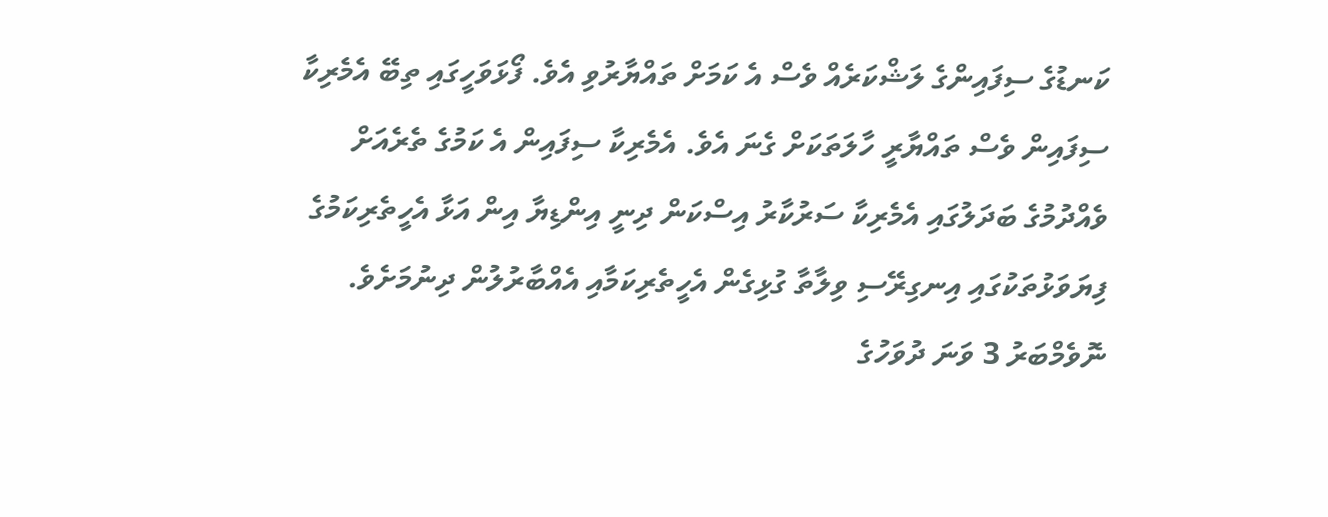ކަނޑުގެ ސިފައިންގެ ލަޝްކަރެއް ވެސް އެ ކަމަށް ތައްޔާރުވި އެވެ. ފޯޅަވަހީގައި ތިބޭ އެމެރިކާ ސިފައިން ވެސް ތައްޔާރީ ހާލަތަކަށް ގެނަ އެވެ. އެމެރިކާ ސިފައިން އެ ކަމުގެ ތެރެއަށް ވެއްދުމުގެ ބަދަލުގައި އެމެރިކާ ސަރުކާރު އިސްކަން ދިނީ އިންޑިޔާ އިން އަޅާ އެހީތެރިކަމުގެ ފިޔަވަޅުތަކުގައި އިނގިރޭސި ވިލާތާ ގުޅިގެން އެހީތެރިކަމާއި އެއްބާރުލުން ދިނުމަށެވެ.
ނޮވެމްބަރު 3 ވަނަ ދުވަހުގެ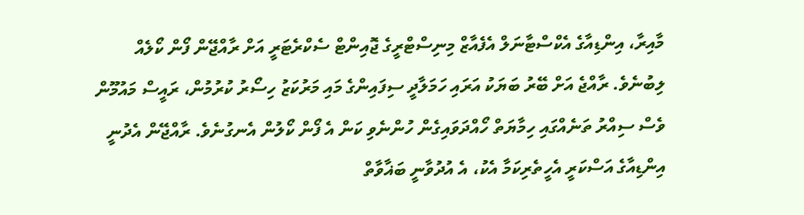މާއިރާ، އިންޑިއާގެ އެކްސްޓާނަލް އެފެއާޒް މިނިސްޓްރީގެ ޖޮއިންޓް ސެކްރެޓަރީ އަށް ރާއްޖޭން ފޯން ކޯލެއް ލިބުނެވެ. ރާއްޖެ އަށް ބޭރު ބަޔަކު އަރައި ހަމަލާދީ ސިފައިންގެ މައި މަރުކަޒު ހިސޯރު ކުރުމުން، ރައީސް މައުމޫން ވެސް ސިއްރު ތަނެއްގައި ހިމާޔަތް ހޯއްދަވައިގެން ހުންނެވި ކަން އެ ފޯން ކޯލުން އެނގުނެވެ. ރާއްޖޭން އެދުނީ އިންޑިއާގެ އަސްކަރީ އެހީތެރިކަމާ އެކު، އެ އުދުވާނީ ބަޣާވާތް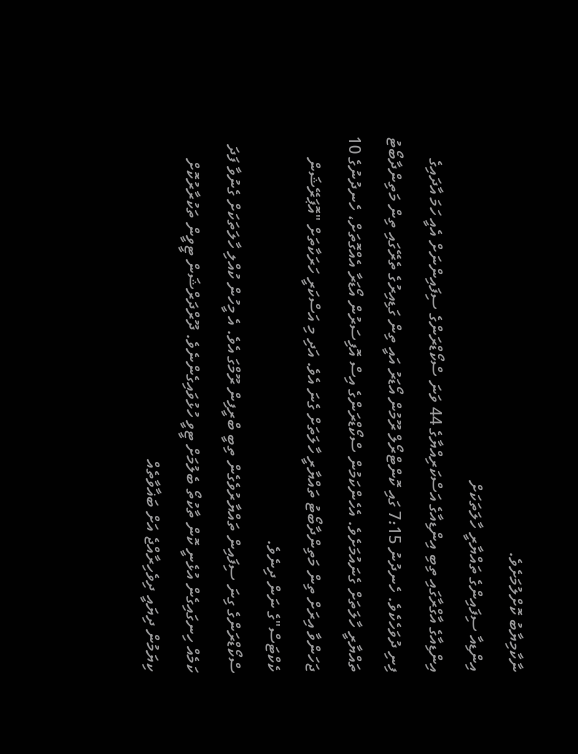ނާކާމިޔާބު ކޮށްލުމަށެވެ.
އިންޑިއާ ސިފައިންގެ ތައްޔާރީ ހާލަތަކަށް
އިންޑިއާގެ އާގްރާގައި ތިބި އިންޑިއާގެ އަސްކަރިއްޔާގެ 44 ވަނަ ސްކޯޑްރަންގެ ސިފައިންނަށް އެއީ ހަމަ އާދައިގެ ފިނި ދުވަހެކެވެ. ހެނދުނު 7:15 ގައި ކޮންޓްރޯލް ރޫމުން އޯޑަރު އައީ ތިން ގަޑިއިރުގެ ތެރޭގައި ތިން މަތިންދާބޯޓު ތައްޔާރީ ހާލަތަށް ގެނައުމަށެވެ. އެހެންކަމުން ސްކޯޑްރަންގެ އިސް އޮފިސަރުން އޯޑަރާ އެއްގޮތަށް، ހެނދުނުގެ 10 ޖަހަންވާ އިރަށް ތިން މަތިންދާބޯޓު ތައްޔާރީ ހާލަތަށް ގެނަ އެވެ. އަދި މި އަސްކަރީ ހަރަކާތަށް "އޮޕަރޭޝަން ކެކްޓަސް"ގެ ނަން ދިނެވެ.
ސްކޯޑްރަންގެ ގިނަ ސިފައިން ތައްޔާރުވެގެން ތިބީ ބްރީފިން ރޫމްގަ އެވެ. އެ މީހުން ކުއްލި ހާލަތަކަށް ގެނުވާ ފަދަ ކަމެއް ހިނގައިގެން އުޅެނީ ކޮން ތާކުތޯ ބެލުމަށް ޓީވީ ހުޅުވައިގެންނެވެ. ދޫރްދަރްޝަން ޓީވީން ތަކުރާރުކޮށް ކިޔަމުން ދިޔައީ ދިވެހިރާއްޖެ އަށް ބަޣާވާތެއް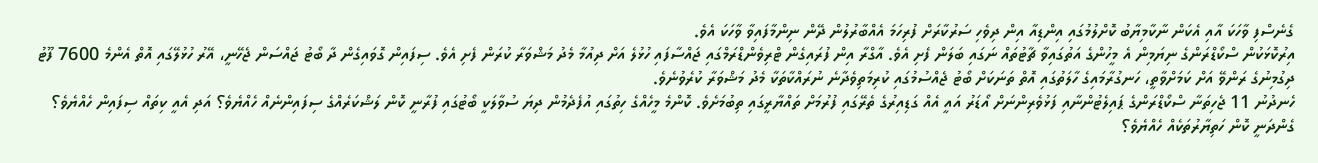ގެނެސްފި ވާހަކަ އާއި އެކަން ނާކާމިޔާބު ކޮށްލުމުގައި އިންޑިއާ އިން ދިވެހި ސަރުކާރަށް ފުރިހަމަ އެއްބާރުލުން ދޭން ނިންމާފައިވާ ވާހަކަ އެވެ.
އިރުކޮޅަކުން ސްކޯޑްރަންގެ ނިޔަމިން އެ މީހުންގެ އަތުގައިވާ ޗާޓުތައް ނަގައި ބަލަން ފެށި އެވެ. އާގްރާ އިން ފުރައިގެން ޓްރިވެންޑްރަމްގައި ޖައްސާފައި ހުޅުލެ އަށް ދިއުމާ މެދު މަޝްވަރާ ކުރަން ފެށި އެވެ. ސިފައިން ގޮވައިގެން ދާ ބޯޓު ޖައްސަން ޖެހޭނީ، އޭރު ހުޅުލޭގައި އޮތް އެންމެ 7600 ފޫޓު ދިގުމިނުގެ ރަންވޭ އަށް ކަމަށްވާތީ، ހަނގުރާމައިގެ ހާލަތުގައި އޮތް ތަނަކަށް ބޯޓު ޖެއްސުމުގައި ކުރިމަތިވެދާނެ ނުރައްކާތަކާ މެދު މަޝްވަރާ ކުރެވުނެވެ.
ހެނދުނު 11 ޖެހިތަނާ ސްކޯޑްރަންގެ ޕައިލެޓުންނާއި ފަޅުވެރިންނަށް އޯޑަރު އައީ އެއް ގަޑިއިރުގެ ތެރޭގައި ފުރުމަށް ތައްޔާރީގައި ތިބުމަށެވެ. ކޮންމެ މީހެއްގެ ހިތުގައި އުފެދެމުން ދިޔަ ސުވާލަކީ ބޯޓުގައި ފުރާނީ ކޮން ލަޝްކަރެއްގެ ސިފައިންނެއް ހެއްޔެވެ؟ އަދި އެއީ ކިތައް ސިފައިން ހެއްޔެވެ؟ ގެންދަނީ ކޮން ހަތިޔާރުތަކެއް ހެއްޔެވެ؟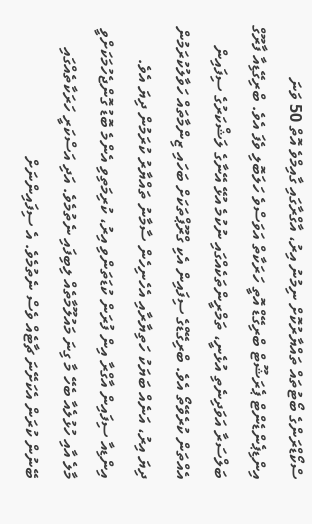ސްކޯޑްރަންގެ ބޯޓުތައް ތައްޔާރުކޮށް ނިމުނު އިރު، އާގްރާގައި ގާއިމްވެ އޮތް 50 ވަނަ އިންޑިޕެންޑެންޓް ޕެރަޝޫޓް ބްރިގޭޑް އޮތީ ހަރަކާތް އަވަސްވެ ހަލަބޮލި ވެފަ އެވެ. ބްރިގޭޑިއާ ފާރޫގް ބަލްސަރާ އަވަދިނެތި އުޅެނީ، ތަމްރީންތަކެއްގައި ނުކުމެ އުޅޭ އޭނާގެ ލަޝްކަރުގެ ސިފައިން އެއްތަން ކުރެވޭތޯ އެވެ. ބްރިގޭޑްގެ ސިފައިން އެކި ގްރޫޕްތަކަށް ބަހައި ޒިންމާތައް ހަވާލުކުރަމުން ދިޔަ އިރު، އަނެއް ބަޔަކު ހަތިޔާރާއި އެހެނިހެން ސާމާނު ތައްޔާރު ކުރަމުން ދިޔަ އެވެ.
އިންޑިއާ ސިފައިން އާގްރާ އިން ފުރަން ކުޑަތަންވި އިރު، ކުރިމަތިވި އެންމެ ބޮޑު ގޮންޖެހުމަކަށްވީ މާލެ އާއި ހުޅުލެއާ ބެހޭ މާ ގިނަ މައުލޫމާތެއް ލިބިފައި ނެތުމެވެ. އަދި އަސްކަރީ ހަރަކާތެއްގައި ބޭނުން ކުރަން އެކަށޭނަ ޗާޓެއް ވެސް ނެތުމެވެ. އެ ސިފައިންނަށް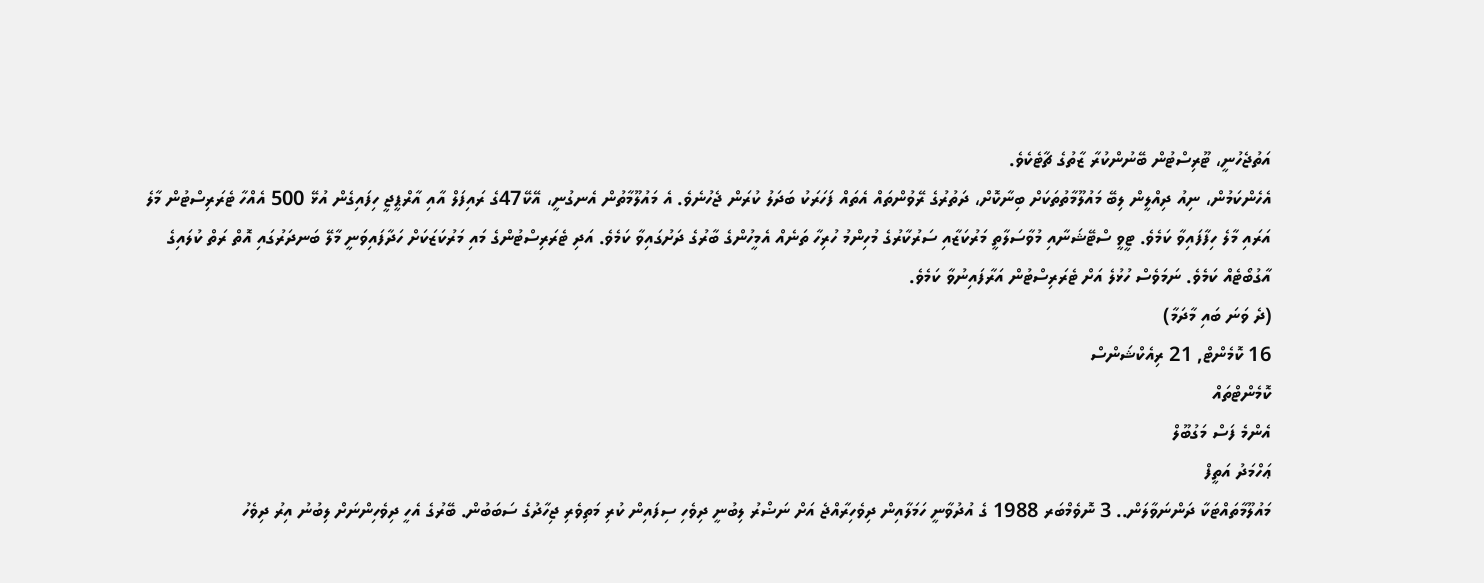އަތުޖެހުނީ، ޓޫރިސްޓުން ބޭނުންކުރާ ޒާތުގެ ޗާޓެކެވެ.
އެހެންކަމުން، ނިއު ދިއްލީން ލިބޭ މައުލޫމާތުތަކަށް ބިނާކޮށް، ދަތުރުގެ ރޭވުންތައް އެތައް ފަހަރަކު ބަދަލު ކުރަން ޖެހުނެވެ. އެ މައުލޫމާތުން އެނގުނީ، އޭކޭ47ގެ ރައިފަލް އާއި އާރްޕީޖީ ހިފައިގެން އުޅޭ 500 އެއްހާ ޓެރަރިސްޓުން މާލެ އަރައި މާލެ ހިފާފައިވާ ކަމެވެ. ޓީވީ ސްޓޭޝަނާއި މުވާސަލާތީ މަރުކަޒާއި ސަރުކާރުގެ މުހިންމު ހުރިހާ ތަނެއް އެމީހުންގެ ބާރުގެ ދަށުގައިވާ ކަމެވެ. އަދި ޓެރަރިސްޓުންގެ މައި މަރުކަޒަކަށް ހަދާފައިވަނީ މާލޭ ބަނދަރުގައި އޮތް ރަތް ކުލައިގެ އާގުބޯޓެއް ކަމެވެ. ނަމަވެސް ހުޅުލެ އަށް ޓެރަރިސްޓުން އަރާފައިނުވާ ކަމެވެ.
(ދެ ވަނަ ބައި މާދަމާ)
16 ކޮމެންޓް, 21 ރިއެކްޝަންސް
ކޮމެންޓްތައް
އެންމެ ފަސް މަގުބޫލް
ޢަހްމަދު އަތީފް
މައުލޫމާތައްޓަކާ ދަންނަވާލަން.. 3 ނޮވެމްބަރ 1988 ގެ އުދުވާނީ ހަމަލާއިން ދިވެހިރާއްޖެ އަށް ނަޟްރު ލިބުނީ ދިވެހި ސިފައިން ކުރި މަތިވެރި ޖިހާދުގެ ސަބަބުން. ބޭރުގެ އެހީ ދިވެހިންނަށް ލިބުނު އިރު ދިވެހު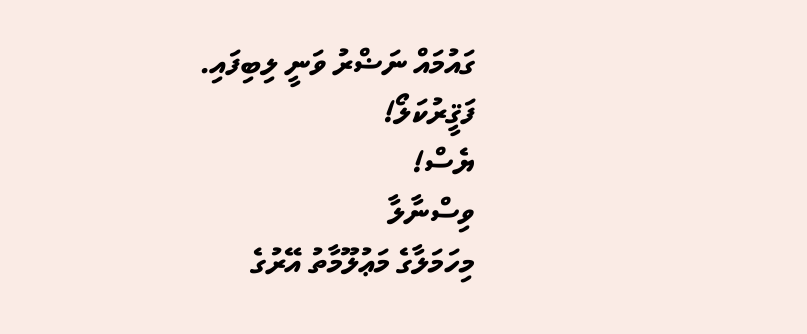ގައުމައް ނަޟްރު ވަނީ ލިބިފައި.
ފަޤީރުކަލޯ!
ޔެސް!
ވިސްނާލާ
މިހަމަލާގެ މަޢުލޫމާތު އޭރުގެ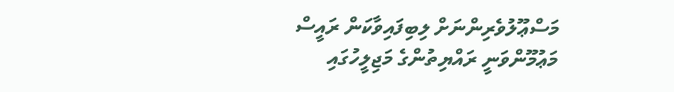މަސްޢޫލުވެރިންނަށް ލިބިފައިވާކަން ރައީސް މަޢުމޫންވަނީ ރައްޔިތުންގެ މަޖިލީހުގައި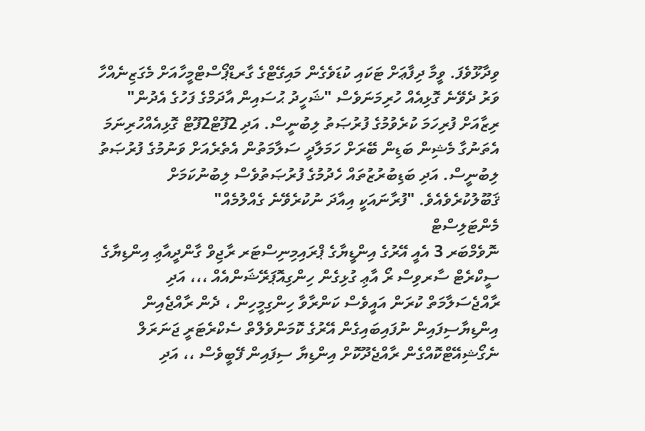ވިދާޅޫވެފަ. ވީމާ ދިފާޢަށް ޓަކައި ކުޑަވެގެން މައިގޭޓްގެ ގާރޑްޕޯސްޓްމީހާއަށް މެގަޒިނެއްހާ ވަރު ދެވޭނެ ގޮޅިއެއް ހުރިމަނަވެސް "ޝަހީދު ޙުސައިން އާދަމްގެ ފަހުގެ އެދުން" ރިޒާއަށް ފުރިހަމަ ކުރެވުމުގެ ފުރުޞަތު ލިބުނީސް. އަދި 2ފޫޓް2ފޫޓް ގޮޅިއެއްހުރިނަމަ އެތަނުގާ މެޝިން ބަޑިން ބޭރަށް ހަމަލާދީ ސަލާމަތުން އެތެރެއަށް ވަނުމުގެ ފުރުޞަތު ލިބުނީސް. އަދި ބަޑިބުރުޒުތައް ހެދުމުގެ ފުރުޞަތުވެސް ލިބުނުކަމަށް ޤަބޫލުކުރެވެއެވެ. "ފުރާނައަކީ އިއާދަ ނުކުރެވޭނެ ގެއްލުމެއް"
މެންޓަލިސްޓް
ނޮވެމްބަރ 3 އެއީ އޭރުގެ އިންޑީޔާގެ ޕްރައިމިނިސްޓަރ ރާޖިވް ގާންދީއާޢި އިންޑިޔާގެ ސީކްރެޓް ސާރވިސް ރޯ އާޢި ގުޅިގެން ހިންގިއޮޕަރޭޝަންއެއް ،،، އަދި ރާއްޖެސަލާމަތް ކުރަން އައީވެސް ކަންރާވާ ހިންގިމީހިން ، ދެން ރާއްޖެއިން އިންޑިޔާސިފައިން ނުފައިބައިގެން އޭރުގެ ކޮމަންވެލްތް ސެކްރެޓަރީ ޖަނަރަލް ނެގޯޝިއޭޓްކޮއްގެން ރާއްޖެދޫކޮށް އިންޑިޔާ ސިފައިން ފޭބީވެސް ،، އަދި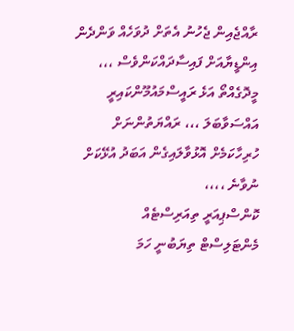ރާއްޖެއިން ޖެހުނު އެތަށް ދުވަހެއް ވަންދެން އިންޑީޔާއަށް ފައިސާދައްކަންވެސް ،،، މީދޮގެއްތޯ އަޅެ ރައީސްމައުމޫންކައިރީ އައްސަވާބަލަ ،،، ރައްޔަތުންނަށް ހުރިހާކަމެށް އޮޅުވާލައިގެން އަބަދު އުޅޭކަށް ނުވާނެ ،،،،
ކޮންސްޕިއަރީ ތިއަރިސްޓެއް
މެންޓަލިސްޓް ތިޔަބުނީ ހަމަ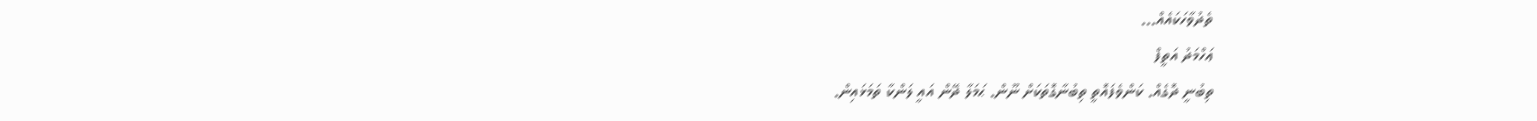ތެދުވާހަކައެއް...
ޢަހްމަދު އަތީފް
ތިބުނީ ދޮގެއް. ކަންވެފައޮތީ ތިބުނާގޮތަކަށް ނޫން. ޙަމަލާ ދޭން އައީ ލަންކާ ތަމަޅައިން.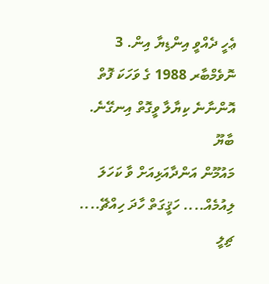ޢެހީ ދެއްވީ އިންޑިޔާ އިން. 3 ނޮވެމްބާރ 1988 ގެ ވަހަކަ ފޮތް އޮންނާނެ ކިޔާލާ ވީގޮތް އިނގޭނެ.
ބާޔޫ
މައުމޫން އަންދާއަޅިއަށް ވާ ކަހަލަ ލިއުމެއް.... ހަޤީގަތް ހާދަ ހިއްޗޭ....
ޗިލީ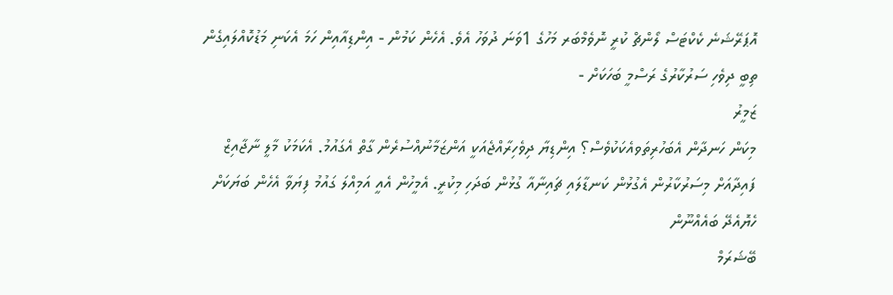އޮޕަރޭޝަނެ ކެކްޓަސް ލޯންޗް ކުރީ ނޮވެމްބަރ މަހުގެ 1ވަނަ ދުވަހު އެވެ. އެހެން ކަމުން - އިންޑިއާއިން ހަމަ އެކަނި މަޑުކޮއްލައިގެން ތިބީ ދިވެހި ސަރުކާރުގެ ރަސްމީ ބަހަކަށް -
ޒަމީރު
މިކަން ހަނދާން އެބަހުރިތަވއެކަކުވެސް؟ އިންޑިޔާ ދިވެހިރާއްޖެއަކީ އަންޒަމާނުއްސުރެން ގާތް އެގައުމު. އެކަމަކު މާލީ ނާޖާއިޒް ފައިދާއަށް މިސަރުކާރުން އެގުޅުން ކަނޑާލައި ޗައިނާއާ ގުޅުން ބަދަހި މިކުރީ. އެމީހުން އެއީ އަމިއްލަ ގައުމު ފިޔަވާ އެހެން ބަޔަކަށް ހެޔޮއެދޭ ބައެއްނޫން
ބޭޝަރަމް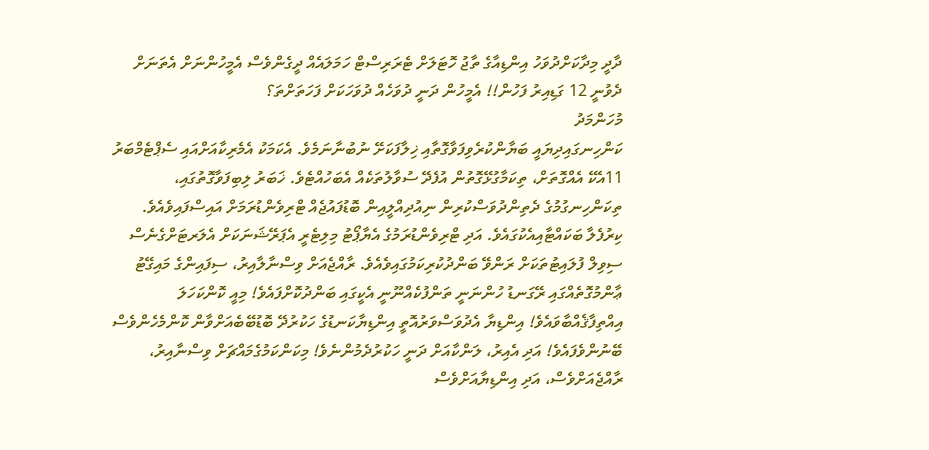ދާދީ މިދާކަށްދުވަހު އިންޑިއާގެ ތާޖު ހޮޓަލަށް ޓެރަރިސްޓް ހަމަލައެއް ދީގެންވެސް އެމީހުންނަށް އެތަނަށް ދެވުނީ 12 ގަޑިއިރު ފަހުން!! އެމީހުން ދަނީ ދުވަހެއް ދުވަހަކަށް ފަހަތަށްތަ؟
މުހަންމަދު
ކަންހިނގައިދިޔައީ ބަޔާންކުރެވިފަވާގޮތާއި ޚިލާފަކަށޭ ނުބުނާނަމެވެ. އެކަމަކު އެމެރިކާއަށްއައި ސެޕްޓެމްބަރު 11އެކޭ އެއްގޮތަށް، ތިކަމާގުޅޭގޮތުން އުފެދޭ ސުވާލުތަކެއް އެބަހުއްޓެވެ. ޚަބަރު ލިބިފަވާގޮތުގައި، ތިކަންހިނގުމުގެ ދެތިންދުވަސްކުރިން ނިއުދިއްލީއިން ބޮޑުފައުޖެއް ޓްރިވެންޑުރަމަށް އައިސްފައިވެއެވެ. ކިރުފެލާ ބަކައްޓާއިއެކުގައެވެ. އަދި ޓްރިވެންޑުރަމުގެ އެޔާޕޯޓު މިލިޓެރީ އެޕަރޭޝަނަކަށް އެލަރޓަށްގެނެސް ސިވިލް ފުލައިޓުތަކަށް ރަންވޭ ބަންދުކުރިކަމުގައިވެއެވެ. ރާއްޖެއަށް ވިސްނާލާއިރު، ސިފައިންގެ މައިގޭޓު ޢާންމުގޮތެއްގައި ރޭގަނޑު ހުންނަނީ ތަންފުކެއްނޫނީ އެކީގައި ބަންދުކޮށްފައެވެ! މިއީ ކޮންކަހަލަ އިއްތިފާޤެއްބާވައެވެ! އިންޑިޔާ އެދުވަސްވަރުއޮތީ އިންޑިޔާކަނޑުގެ ހަކުރުދޭ ބޮޑުބޭބެއަށްވާން ކޮންމެހެންވެސް ބޭނުންވެފައެވެ! އަދި އެއިރު، ލަންކާއަށް ދަނީ ހަކުރުދެމުންނެވެ! މިކަންކަމުގެމައްޗަށް ވިސްނާއިރު، ރާއްޖެއަށްވެސް، އަދި އިންޑިޔާއަށްވެސް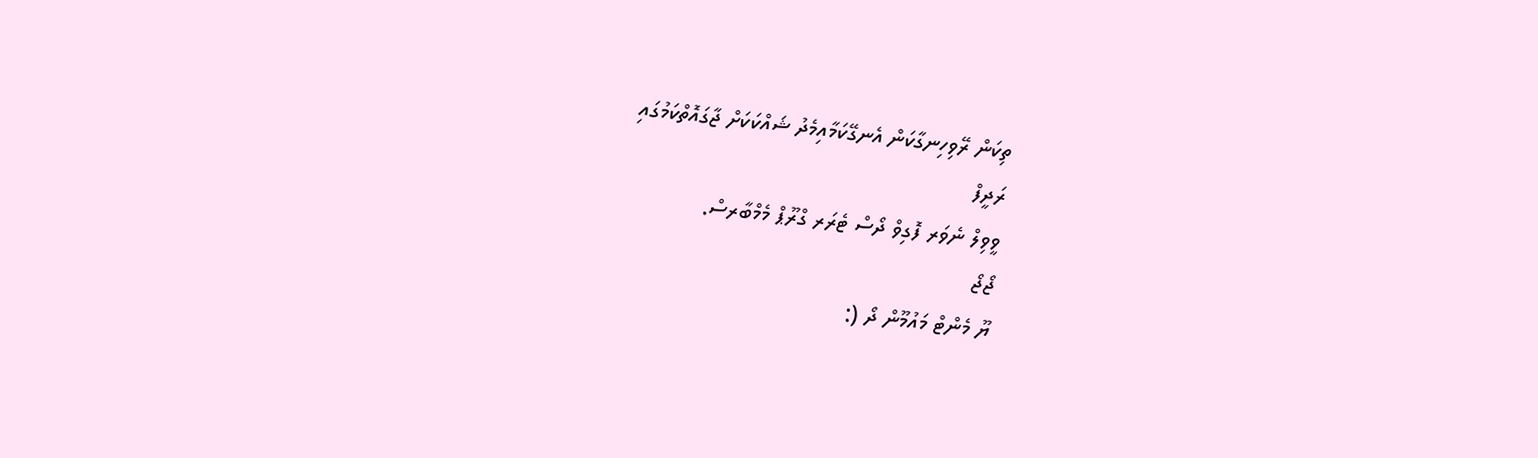ތިކަން ރޭވިހިނގާކަން އެނގޭކަމާއިމެދު ޝައްކަކަށް ޖާގައޮތްކަމުގައި
ރަދީފް
ވީވިލް ނެވަރ ފޮގިވް ދޯސް ޓެރަރ ގްރޫޕް މެމްބާރސް.
ޖޯޖޯ
ޔޫ މެންޓް މައުމޫން ދޯ (: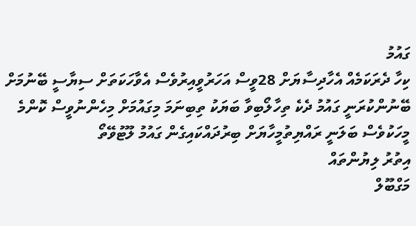ގައުމު
ކިހާ ދެރަކަމެއް އެހާދިސާޔަށް 28ވީސް އަހަރުވީއިރުވެސް އެވާހަކަތަށް ސިޔާސީ ބޭނުމަށް ބޭނުންކުރަނީ ގައުމު ދެކެ ތިހާލޯބިވާ ބަޔަކު ތިބިނަމަ މިގައުމަށް މިހެންނުވީސް ކޮންމެ މީހަކުވެސް ބަލަނީ ރައްޔިތުމީހާޔަށް ބިރުދައްކައިގެން ގައުމު ލޫޓުވޭތޯ
އިތުރު ލިޔުންތައް
މަގްބޫލް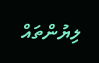ލިޔުންތައް